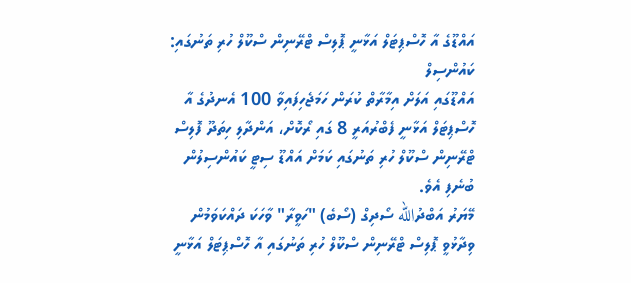އައްޑޫގެ އާ ހޮސްޕިޓަލް އަޅާނީ ޕޮލިސް ޓްރޭނިން ސްކޫލް ހުރި ތަނުގައި: ކައުންސިލް
އައްޑޫގައި އަލަށް އިމާރާތް ކުރަން ހަމަޖެހިފައިވާ 100 އެނދުގެ އާ ހޮސްޕިޓަލް އަޅާނީ ފެބްރުއަރީ 8 ގައި ރޯކޮށް، އަންދާލި ހިތަދޫ ފޮލިސް ޓްރޭނިން ސްކޫލް ހުރި ތަނުގައި ކަމަށް އައްޑޫ ސިޓީ ކައުންސިލުން ބުނެފި އެވެ.
މޭޔަރު އަބްދުالله ސޯދިގް (ސޯބެ) "ހަވީރާ" ވާހަކަ ދައްކަވަމުން ވިދާޅުވީ ޕޮލިސް ޓްރޭނިން ސްކޫލް ހުރި ތަނުގައި އާ ހޮސްޕިޓަލް އަޅާނީ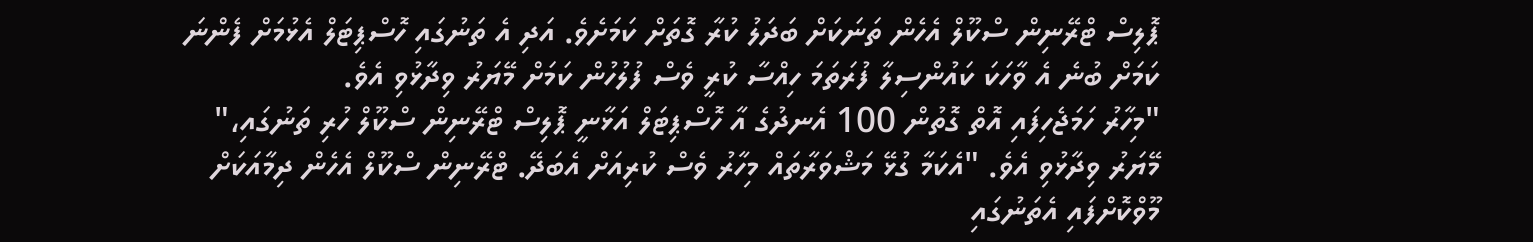ޕޮލިސް ޓްރޭނިން ސްކޫލް އެހެން ތަނަކަށް ބަދަލު ކުރާ ގޮތަށް ކަމަށެވެ. އަދި އެ ތަނުގައި ހޮސްޕިޓަލް އެޅުމަށް ފެންނަ ކަމަށް ބުނެ އެ ވާހަކަ ކައުންސިލާ ފުރަތަމަ ހިއްސާ ކުރީ ވެސް ފުލުހުން ކަމަށް މޭޔަރު ވިދާޅުވި އެވެ.
"މިހާރު ހަމަޖެހިފައި އޮތް ގޮތުން 100 އެނދުގެ އާ ހޮސްޕިޓަލް އަޅާނީ ޕޮލިސް ޓްރޭނިން ސްކޫލް ހުރި ތަނުގައި،" މޭޔަރު ވިދާޅުވި އެވެ. "އެކަމާ ގުޅޭ މަޝްވަރާތައް މިހާރު ވެސް ކުރިއަށް އެބަދޭ. ޓްރޭނިން ސްކޫލް އެހެން ދިމާއަކަށް މޫވްކޮށްފައި އެތަނުގައި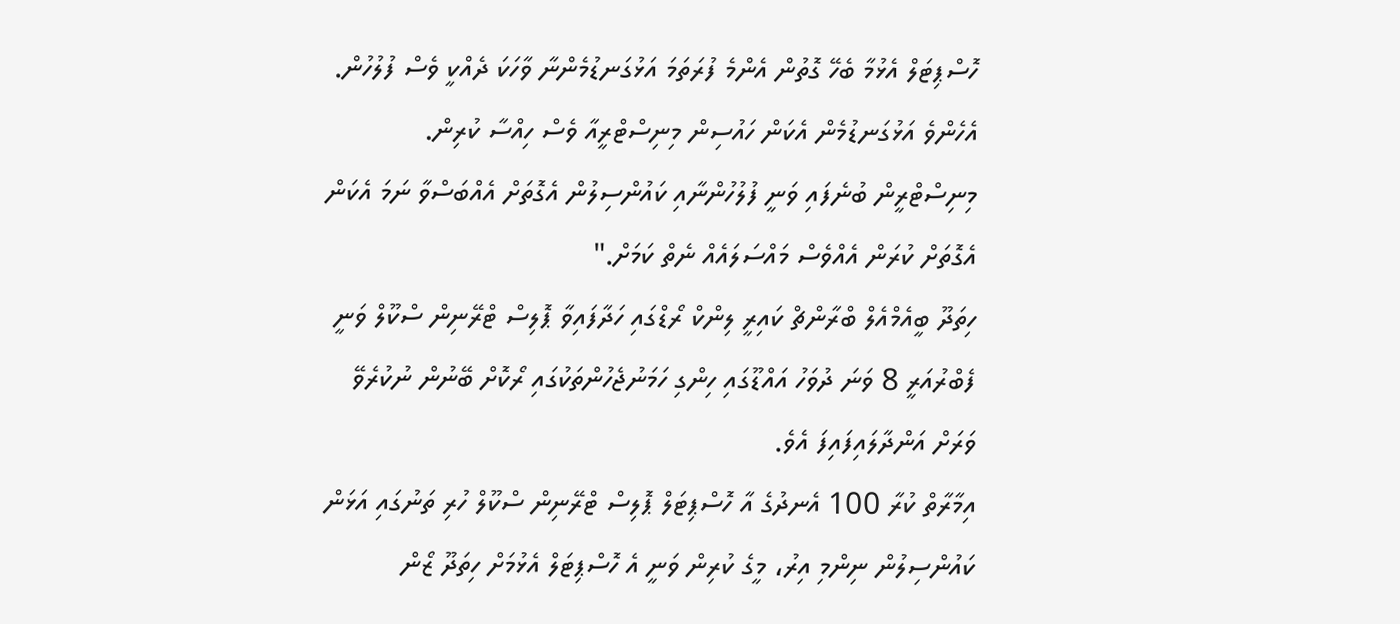ހޮސްޕިޓަލް އެޅުމާ ބެހޭ ގޮތުން އެންމެ ފުރަތަމަ އަޅުގަނޑުމެންނާ ވާހަކަ ދެއްކީ ވެސް ފުލުހުން. އެހެންވެ އަޅުގަނޑުމެން އެކަން ހައުސިން މިނިސްޓްރީއާ ވެސް ހިއްސާ ކުރިން. މިނިސްޓްރީން ބުނެފައި ވަނީ ފުލުހުންނާއި ކައުންސިލުން އެގޮތަށް އެއްބަސްވާ ނަމަ އެކަން އެގޮތަށް ކުރަން އެއްވެސް މައްސަލައެއް ނެތް ކަމަށް."
ހިތަދޫ ބީއެމްއެލް ބްރާންޗް ކައިރީ ލިންކް ރޯޑްގައި ހަދާފައިވާ ޕޮލިސް ޓްރޭނިން ސްކޫލް ވަނީ ފެބްރުއަރީ 8 ވަނަ ދުވަހު އައްޑޫގައި ހިންގި ހަމަނުޖެހުންތަކުގައި ރޯކޮށް ބޭނުން ނުކުރެވޭ ވަރަށް އަންދާލައިފައިފަ އެވެ.
އިމާރާތް ކުރާ 100 އެނދުގެ އާ ހޮސްޕިޓަލް ޕޮލިސް ޓްރޭނިން ސްކޫލް ހުރި ތަނުގައި އަޅަން ކައުންސިލުން ނިންމި އިރު، މީގެ ކުރިން ވަނީ އެ ހޮސްޕިޓަލް އެޅުމަށް ހިތަދޫ ޒޯން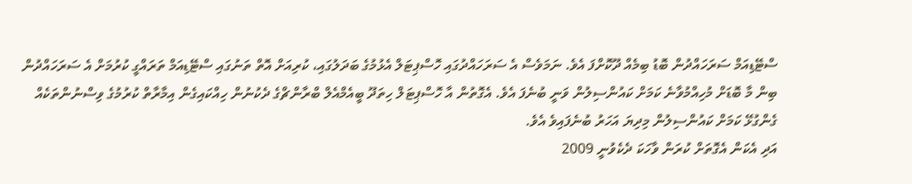ސްޓޭޑިއަމް ސަރަހައްދުން ބޮޑު ބިމެއް ދޫކޮށްފަ އެވެ. ނަމަވެސް އެ ސަރަހައްދުގައި ހޮސްޕިޓަލް އެޅުމުގެ ބަދަލުގައި، ކުރިއަށް އޮތް ތަނުގައި ސްޓޭޑިއަމް ތަރައްގީ ކުރުމަށް އެ ސަރަހައްދުން ބިން މާ ބޮޑަށް މުހިއްމުވާނެ ކަމަށް ކައުންސިލުން ވަނީ ބުނެފަ އެވެ. އެގޮތުން އާ ހޮސްޕިޓަލް ހިތަދޫ ބީއެމްއެލް ބްރާންޗްގެ ދެކުނުން ހިއްކައިގެން އިމާރާތް ކުރުމުގެ ވިސްނުންތަކެއް ގެންގުޅޭ ކަމަށް ކައުންސިލުން މިދިޔަ އަހަރު ބުނެފައިވެ އެވެ.
އަދި އެކަން އެގޮތަށް ކުރަން ވާހަކަ ދެކެވުނީ 2009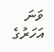ވަނަ އަހަރުގެ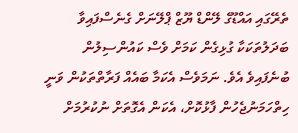ތެރޭގައި އައްޑޫގެ ލޭންޑް ޔޫޒް ޕްލޭނަށް ގެނެސްފައިވާ ބަދަލުތަކަކާ ގުޅިގެން ކަމަށް ވެސް ކައުންސިލުން ބުނެފައިވެ އެވެ. ނަމަވެސް އެކަމާ ބައެއް ފަރާތްތަކުން ވަނީ ހިތްހަމަނުޖެހުން ފާޅުކޮށް، އެކަން އެގޮތަށް ނުކުރުމަށް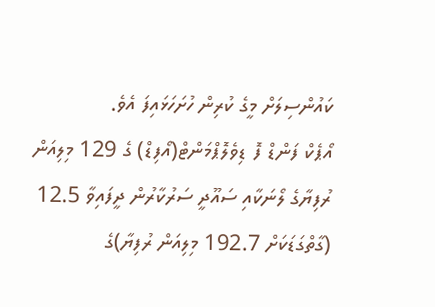ކައުންސިލަށް މީގެ ކުރިން ހުށަހަޅައިފަ އެވެ.
އޯޕެކް ފަންޑް ފޮ ޑިވެލޮޕްމަންޓް(އޯފިޑް) ގެ 129 މިލިއަން ރުފިޔާގެ ލޯނަކާއި ސައޫދީ ސަރުކާރުން ދީފައިވާ 12.5 (ގާތްގަޑަކަށް 192.7 މިލިއަން ރުފިޔާ)ގެ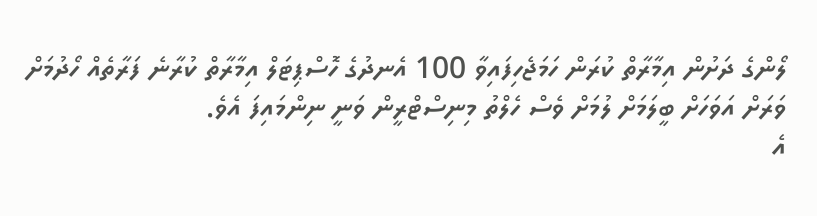ލޯންގެ ދަށުން އިމާރާތް ކުރަން ހަމަޖެހިފައިވާ 100 އެނދުގެ ހޮސްޕިޓަލް އިމާރާތް ކުރާނެ ފަރާތެއް ހޯދުމަށް ވަރަށް އަވަހަށް ބީލަމަށް ލުމަށް ވެސް ހެލްތު މިނިސްޓްރީން ވަނީ ނިންމައިފަ އެވެ.
އެ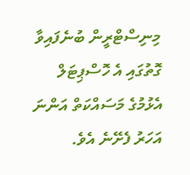މިނިސްޓްރީން ބުނެފައިވާ ގޮތުގައި އެ ހޮސްޕިޓަލް އެޅުމުގެ މަސައްކަތް އަންނަ އަހަރު ފެށޭނެ އެވެ.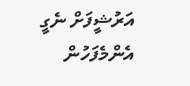އަރުޝީފަށް ނެގީ
އެންމެފަހުން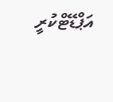އަޕްޑޭޓްކުރީ